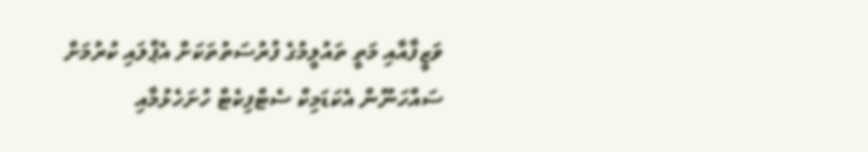ވަޒީފާއާއި މަތީ ތައުލީމުގެ ފުރުސަތުތަކަށް އެޕްލައި ކުރުމަށް ސައްހަނޫން އެކަޑަމިކް ސެޓްފިކެޓް ހުށަހެޅުމާއި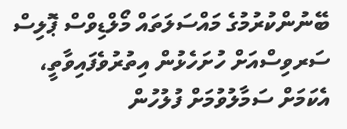ބޭނުންކުރުމުގެ މައްސަލަތައް މޯލްޑިވްސް ޕޮލިސް ސަރވިސްއަށް ހުށަހެޅުން އިތުރުވެފައިވާތީ، އެކަމަށް ސަމާލުވުމަށް ފުލުހުން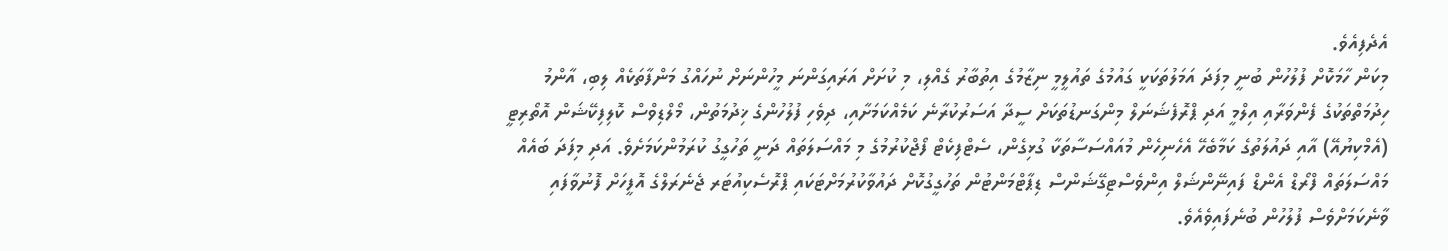އެދެފިއެވެ.
މިކަން ހާމަކޮށް ފުލުހުން ބުނީ މިފަދަ އަމަލުތަކަކީ ގައުމުގެ ތައުލީމީ ނިޒާމުގެ އިތުބާރު ގެއްލި، މި ކުށަށް އަރައިގަންނަ މީހުންނަށް ނުހައްގު މަންފާތަކެއް ލިބި، އާންމު ހިދުމަތްތަކުގެ ފެންވަރާއި އިލްމީ އަދި ޕްރޮފެޝަނަލް މިންގަނޑުތަކަށް ސީދާ އަސަރުކުރާނެ ކަމެއްކަމަށާއި، ދިވެހި ފުލުހުންގެ ޚިދުމަތުން، މޯލްޑިވްސް ކޮލިފިކޭޝަން އޮތޯރިޓީ (އެމްކިޔުއޭ) އާއި ދައުލަތުގެ ކަމާބެހޭ އެހެނިހެން މުއައްސަސާތަކާ ގުޅިގެން، ސެޓްފިކެޓް ފޯޖްކުރުމުގެ މި މައްސަލަތައް ދަނީ ތަހުގީގު ކުރަމުންކަމަށެވެ. އަދި މިފަދަ ބައެއް މައްސަލަތައް ފްރޯޑް އެންޑް ފައިނޭންޝަލް އިންވެސްޓިގޭޝަންސް ޑިޕާޓްމަންޓުން ތަހުގީގުކޮށް ދައުވާކުރުމަށްޓަކައި ޕްރޮސެކިއުޓަރ ޖެނެރަލްގެ އޮފީހަށް ފޮނުވާފައި ވާނެކަމަށްވެސް ފުލުހުން ބުނެފައިވެއެވެ.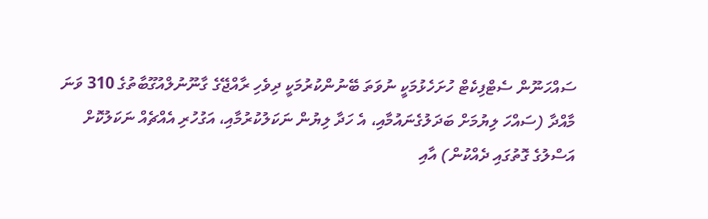ސައްހަނޫން ސެޓްފިކެޓް ހުށަހެޅުމަކީ ނުވަތަ ބޭނުންކުރުމަކީ ދިވެހި ރާއްޖޭގެ ގާނޫނުލްއުގޫބާތުގެ 310 ވަނަ މާއްދާ (ސައްހަ ލިޔުމަށް ބަދަލުގެނައުމާއި، އެ ހަދާ ލިޔުން ނަކަލުކުރުމާއި، އަގުހުރި އެއްޗެއް ނަކަލުކޮށް އަސްލުގެ ގޮތުގައި ދެއްކުން) އާއި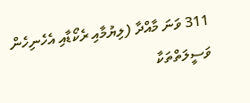311 ވަނަ މާއްދާ (ލިޔުމާއި ރެކޯޑާއި އެހެނިހެން ވަސީލަތްތަކާ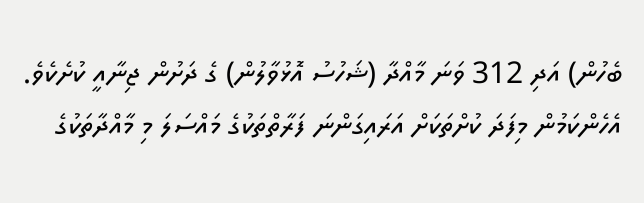ބެހުން) އަދި 312 ވަނަ މާއްދާ (ޝަހުސު އޮޅުވާލުން) ގެ ދަށުން ޖިނާއީ ކުށެކެވެ.
އެހެންކަމުން މިފަދަ ކުށްތަކަށް އަރައިގަންނަ ފަރާތްތަކުގެ މައްސަލަ މި މާއްދާތަކުގެ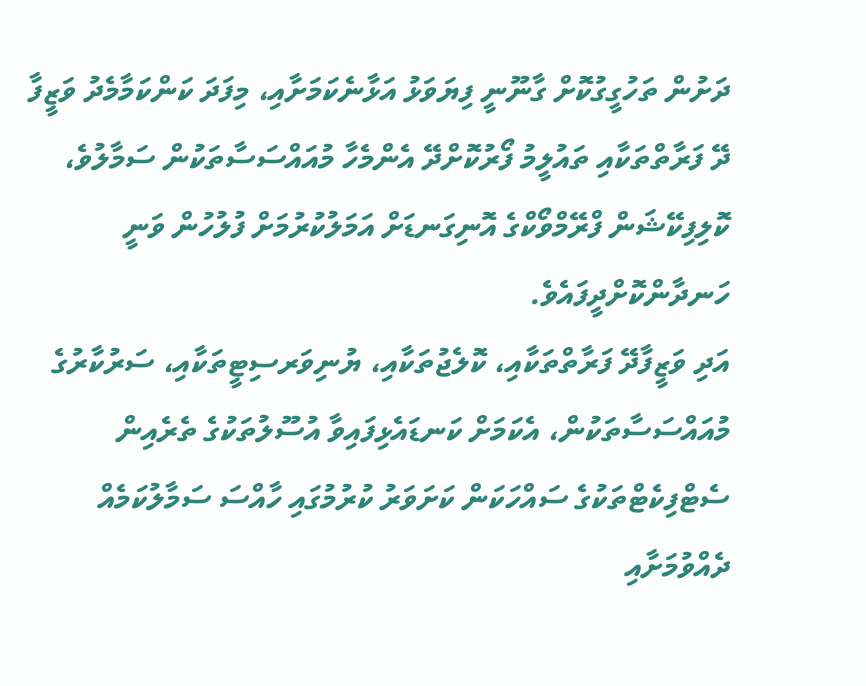ދަށުން ތަހުގީގުކޮށް ގާނޫނީ ފިޔަވަޅު އަޅާނެކަމަށާއި، މިފަދަ ކަންކަމާމެދު ވަޒީފާ ދޭ ފަރާތްތަކާއި ތައުލީމު ފޯރުކޮށްދޭ އެންމެހާ މުއައްސަސާތަކުން ސަމާލުވެ، ކޮލިފިކޭޝަން ފްރޭމްވޯކްގެ އޮނިގަނޑަށް އަމަލުކުރުމަށް ފުލުހުން ވަނީ ހަނދާންކޮށްދީފައެވެ.
އަދި ވަޒީފާދޭ ފަރާތްތަކާއި، ކޮލެޖުތަކާއި، ޔުނިވަރސިޓީތަކާއި، ސަރުކާރުގެ މުއައްސަސާތަކުން، އެކަމަށް ކަނޑައެޅިފައިވާ އުސޫލުތަކުގެ ތެރެއިން ސެޓްފިކެޓްތަކުގެ ސައްހަކަން ކަށަވަރު ކުރުމުގައި ހާއްސަ ސަމާލުކަމެއް ދެއްވުމަށާއި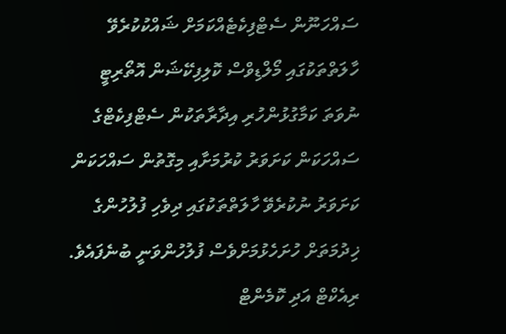ސައްހަނޫން ސެޓްފިކެޓެއްކަމަށް ޝައްކުކުރެވޭ ހާލަތްތަކުގައި މޯލްޑިވްސް ކޮލިފިކޭޝަން އޮތޯރިޓީ ނުވަތަ ކަމާގުޅުންހުރި އިދާރާތަކުން ސެޓްފިކެޓްގެ ސައްހަކަން ކަށަވަރު ކުރުމަށާއި މިގޮތުން ސައްހަކަން ކަށަވަރު ނުކުރެވޭ ހާލަތްތަކުގައި ދިވެހި ފުލުހުންގެ ޚިދުމަތަށް ހުށަހެޅުމަށްވެސް ފުލުހުންވަނީ ބުނެފައެވެ.
ރިއެކްޓް އަދި ކޮމެންޓް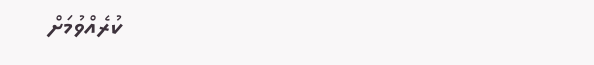ކުރެއްވުމަށް